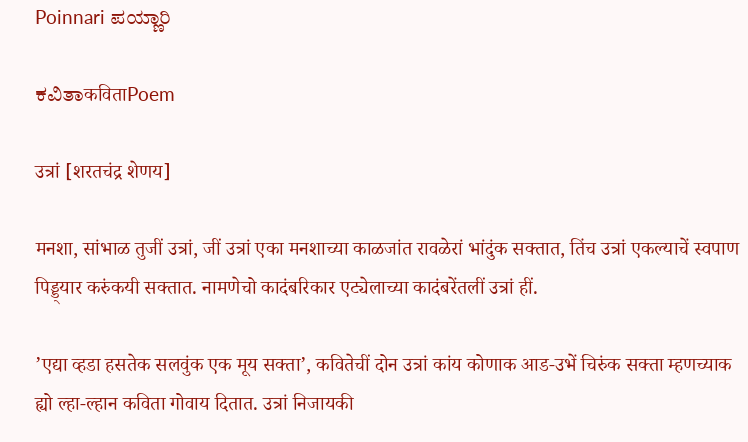Poinnari ಪಯ್ಣಾರಿ

ಕವಿತಾकविताPoem

उत्रां [शरत‌चंद्र शेणय]

मनशा, सांभाळ तुजीं उत्रां, जीं उत्रां एका मनशाच्या काळजांत रावळेरां भांदुंक सक्तात, तिंच उत्रां एकल्याचें स्वपाण पिड्ड्यार करुंक‌यी सक्तात. नामणेचो कादंबरिकार एट्येलाच्या कादंबरेंतलीं उत्रां हीं.

’एद्या व्हडा हसतेक सलवुंक एक मूय सक्ता’, कवितेचीं दोन उत्रां कांय कोणाक आड-उभें चिरुंक सक्ता म्हणच्याक ह्यो ल्हा-ल्हान कविता गोवाय दितात. उत्रां निजायकी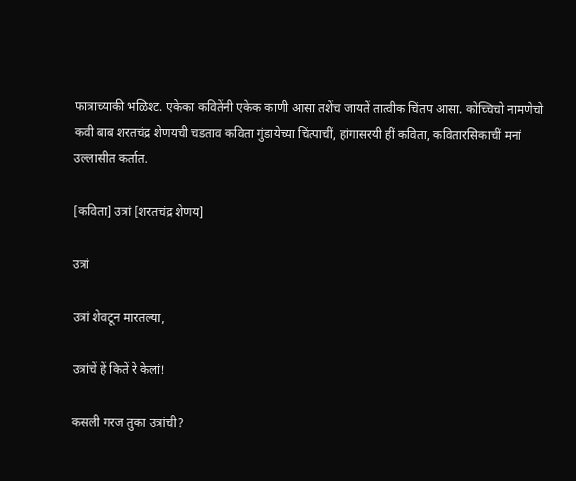फात्राच्याकी भळिश्ट. एकेका कवितेंनी एकेक काणी आसा तशेंच जायतें तात्वीक चिंतप आसा. कोच्चिचो नामणेचो कवी बाब शरत‌चंद्र शेणय‌ची चडताव कविता गुंडायेच्या चिंत्पाचीं, हांगासर‌यी हीं कविता, कवितारसिकाचीं मनां उल्लासीत कर्तात.

[कविता] उत्रां [शरत‌चंद्र शेणय]

उत्रां

उत्रां शेवटून मारतल्या,

उत्रांचें हें कितें रे केलां!

कसली गरज तुका उत्रांची?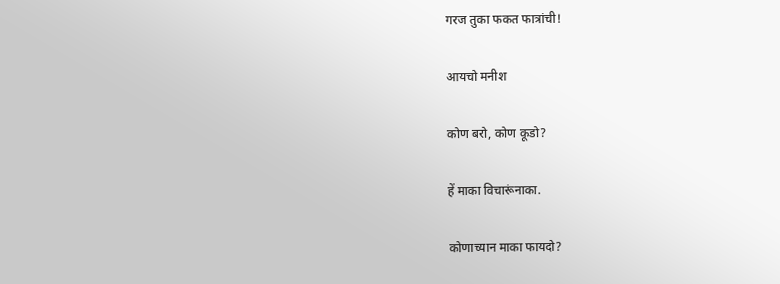गरज तुका फकत फात्रांची!

आयचो मनीश

कोण बरो, कोण कूडो?

हें माका विचारूंनाका.

कोणाच्यान माका फायदो?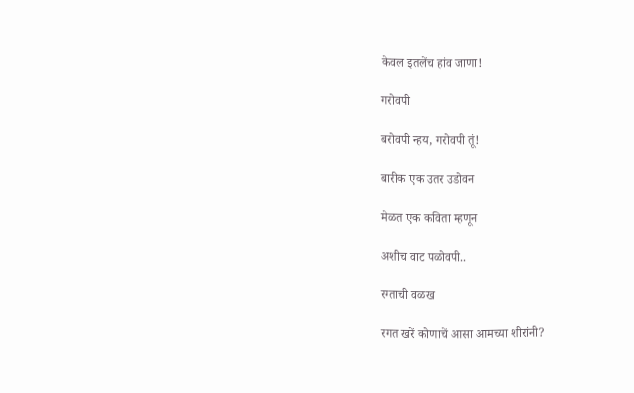केवल इतलेंच हांव जाणा!

गरोवपी

बरोवपी न्हय, गरोवपी तूं!

बारीक एक उतर उडोवन

मेळत एक कविता म्हणून

अशीच वाट पळोवपी..

रग्ताची वळख

रगत खरें कोणाचें आसा आमच्या शीरांनी?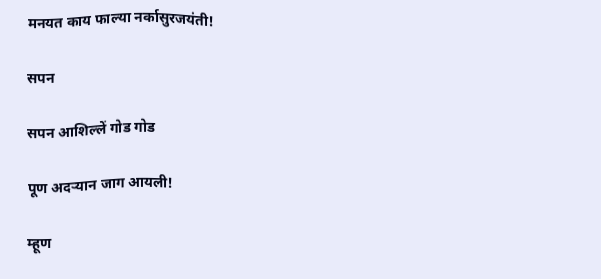मनयत काय फाल्या नर्कासुरजयंती!

सपन

सपन आशिल्लें गोड गोड

पूण अदऱ्यान जाग आयली!

म्हूण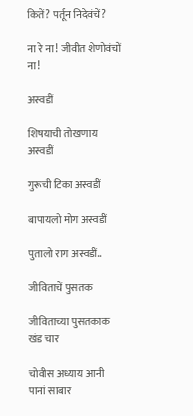कितें? पर्तून निदेवंचें?

ना रे ना! जीवीत शेणोवंचों ना!

अस्वडीं

शिषयाची तोखणाय अस्वडीं

गुरूची टिका अस्वडीं

बापायलो मोग अस्वडीं

पुतालो राग अस्वडीं..

जीविताचें पुसतक

जीविताच्या पुसतकाक खंड चार

चोवीस अध्याय आनी पानां साबार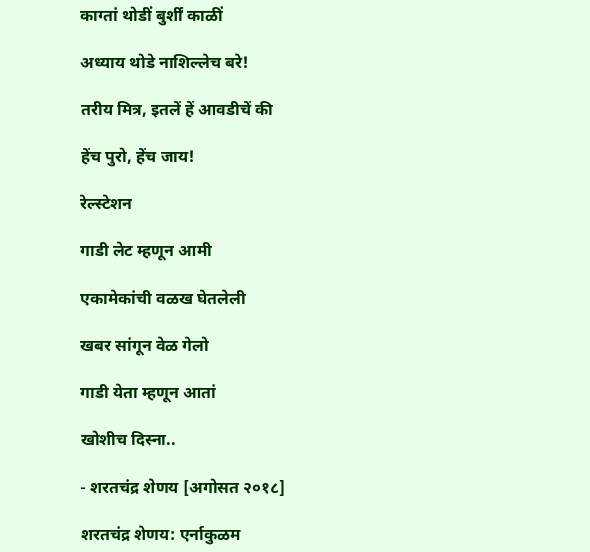काग्तां थोडीं बुर्शीं काळीं

अध्याय थोडे नाशिल्लेच बरे!

तरीय मित्र, इतलें हें आवडीचें की

हेंच पुरो, हेंच जाय!

रेल्स्टेशन

गाडी लेट म्हणून आमी

एकामेकांची वळख घेतलेली

खबर सांगून वेळ गेलो

गाडी येता म्हणून आतां

खोशीच दिस्ना..

- शरत‌चंद्र शेणय [अगोसत २०१८]

शरत‌चंद्र शेणय: एर्नाकुळम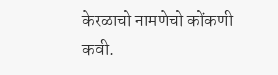केरळाचो नामणेचो कोंकणी कवी.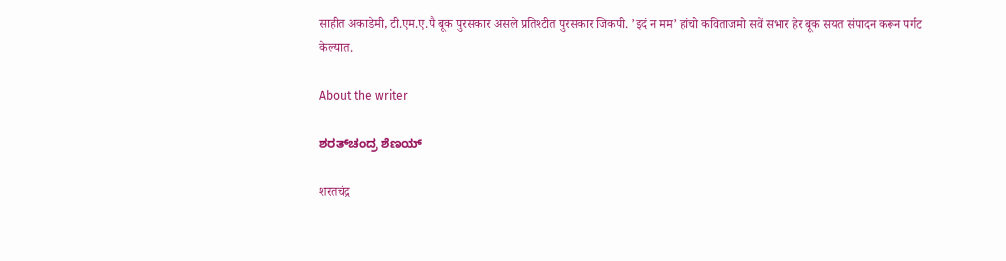साहीत अकाडेमी, टी.एम.ए.पै बूक पुरसकार असले प्रतिश्टीत पुरसकार जिकपी. ’इदं न मम’ हांचो कविताजमो सवें सभार हेर बूक सयत संपादन करून पर्गट केल्यात.

About the writer

ಶರತ್‌ಚಂದ್ರ ಶೆಣಯ್

शरत‌चंद्र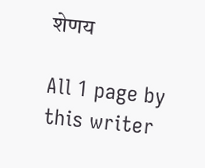शेणय

All 1 page by this writer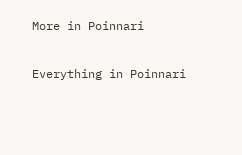More in Poinnari

Everything in Poinnari